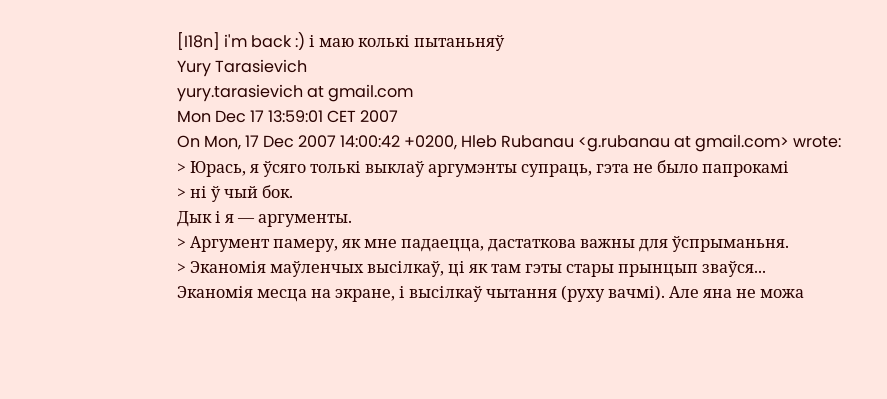[I18n] i'm back :) і маю колькі пытаньняў
Yury Tarasievich
yury.tarasievich at gmail.com
Mon Dec 17 13:59:01 CET 2007
On Mon, 17 Dec 2007 14:00:42 +0200, Hleb Rubanau <g.rubanau at gmail.com> wrote:
> Юрась, я ўсяго толькі выклаў аргумэнты супраць, гэта не было папрокамі
> ні ў чый бок.
Дык і я — аргументы.
> Аргумент памеру, як мне падаецца, дастаткова важны для ўспрыманьня.
> Эканомія маўленчых высілкаў, ці як там гэты стары прынцып зваўся...
Эканомія месца на экране, і высілкаў чытання (руху вачмі). Але яна не можа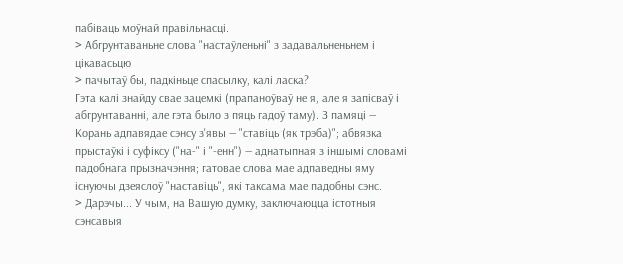пабіваць моўнай правільнасці.
> Абгрунтаваньне слова "настаўленьні" з задавальненьнем і цікавасьцю
> пачытаў бы, падкіньце спасылку, калі ласка?
Гэта калі знайду свае зацемкі (прапаноўваў не я, але я запісваў і абгрунтаванні, але гэта было з пяць гадоў таму). З памяці — Корань адпавядае сэнсу з'явы — "ставіць (як трэба)"; абвязка прыстаўкі і суфіксу ("на-" і "-енн") — аднатыпная з іншымі словамі падобнага прызначэння; гатовае слова мае адпаведны яму існуючы дзеяслоў "наставіць", які таксама мае падобны сэнс.
> Дарэчы... У чым, на Вашую думку, заключаюцца істотныя сэнсавыя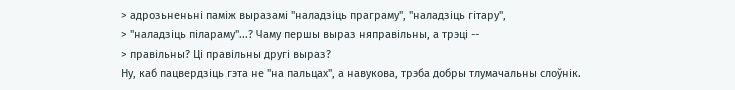> адрозьненьні паміж выразамі "наладзіць праграму", "наладзіць гітару",
> "наладзіць пілараму"...? Чаму першы выраз няправільны, а трэці --
> правільны? Ці правільны другі выраз?
Ну, каб пацвердзіць гэта не "на пальцах", а навукова, трэба добры тлумачальны слоўнік.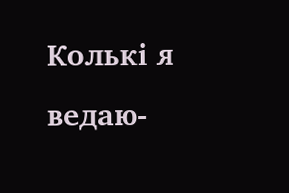Колькі я ведаю-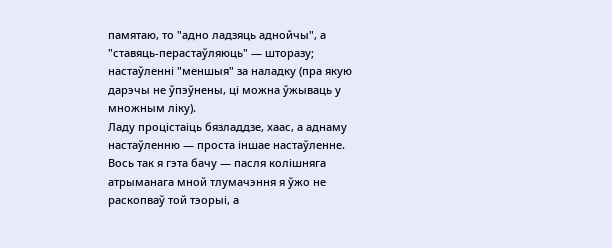памятаю, то "адно ладзяць аднойчы", а "ставяць-перастаўляюць" — шторазу; настаўленні "меншыя" за наладку (пра якую дарэчы не ўпэўнены, ці можна ўжываць у множным ліку).
Ладу процістаіць бязладдзе, хаас, а аднаму настаўленню — проста іншае настаўленне.
Вось так я гэта бачу — пасля колішняга атрыманага мной тлумачэння я ўжо не раскопваў той тэорыі, а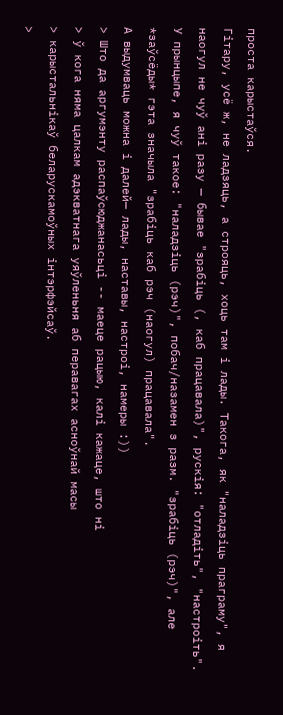проста карыстаўся.
Гітару, усё ж, не ладзяць, а строяць, хоць там і лады. Такога, як "наладзіць праграму", я наогул не чуў ані разу — бывае "зрабіць (, каб працавала)", рускія: "отладіть", "настроіть".
У прынцыпе, я чуў такое: "наладзіць (рэч)", побач/назамен з разм. "зрабіць (рэч)", але *заўсёды* гэта значыла "зрабіць каб рэч (наогул) працавала".
А выдумваць можна і далей— лады, наставы, настроі, намеры :))
> Што да аргумэнту распаўсюджанасьці -- маеце рацыю, калі кажаце, што ні
> ў кога няма цалкам адэкватнага уяўленьня аб перавагах асноўнай масы
> карыстальнікаў беларускамоўных інтэрфэйсаў.
>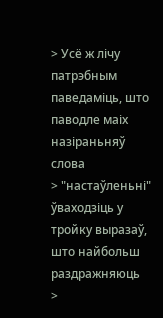> Усё ж лічу патрэбным паведаміць, што паводле маіх назіраньняў слова
> "настаўленьні" ўваходзіць у тройку выразаў, што найбольш раздражняюць
>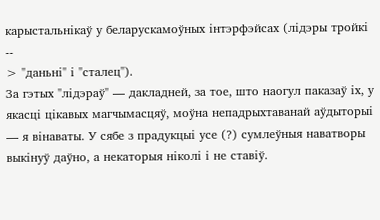карыстальнікаў у беларускамоўных інтэрфэйсах (лідэры тройкі --
> "даньні" і "сталец").
За гэтых "лідэраў" — дакладней, за тое, што наогул паказаў іх, у якасці цікавых магчымасцяў, моўна непадрыхтаванай аўдыторыі — я вінаваты. У сябе з прадукцыі усе (?) сумлеўныя наватворы выкінуў даўно, а некаторыя ніколі і не ставіў.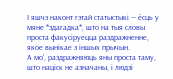І яшчэ наконт гэтай статыстыкі — ёсць у мяне *здагадка*, што на тыя словы проста факусіруецца раздражненне, якое вынікае з іншых прычын.
А мо', раздражняюць яны проста таму, што націск не азначаны, і людзі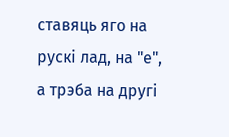ставяць яго на рускі лад, на "е", а трэба на другі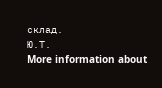склад.
Ю.Т.
More information about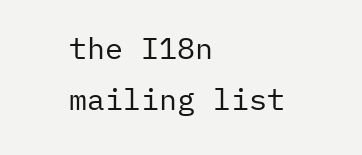the I18n
mailing list